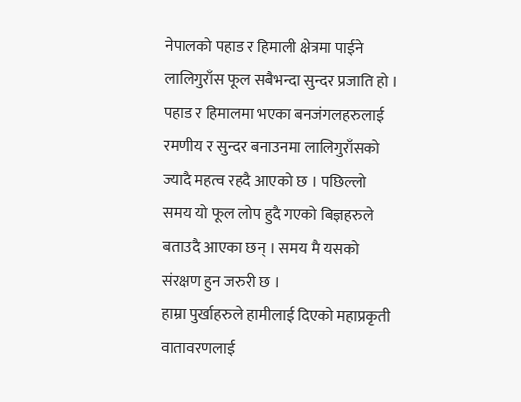नेपालको पहाड र हिमाली क्षेत्रमा पाईने लालिगुराँस फूल सबैभन्दा सुन्दर प्रजाति हो । पहाड र हिमालमा भएका बनजंगलहरुलाई रमणीय र सुन्दर बनाउनमा लालिगुराँसको ज्यादै महत्व रहदै आएको छ । पछिल्लो समय यो फूल लोप हुदै गएको बिज्ञहरुले बताउदै आएका छन् । समय मै यसको संरक्षण हुन जरुरी छ ।
हाम्रा पुर्खाहरुले हामीलाई दिएको महाप्रकृती वातावरणलाई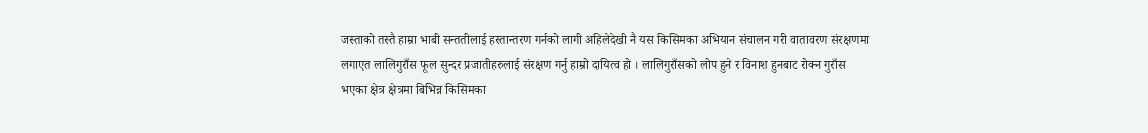जस्ताको तस्तै हाम्रा भाबी सन्ततीलाई हस्तान्तरण गर्नको लागी अहिलेदेखी नै यस किसिमका अभियान संचालन गरी वातावरण संरक्षणमा लगाएत लालिगुराँस फूल सुन्दर प्रजातीहरुलाई संरक्षण गर्नु हाम्रो दायित्व हो । लालिगुराँसको लोप हुने र विनाश हुनबाट रोक्न गुराँस भएका क्षेत्र क्षेत्रमा बिभिन्न किसिमका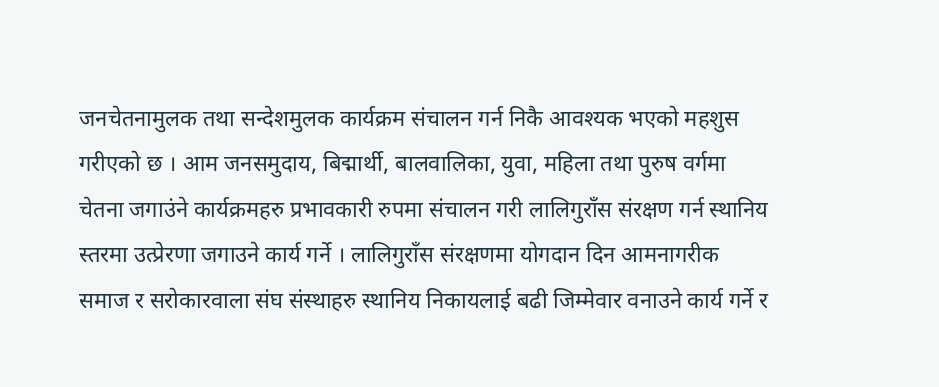जनचेतनामुलक तथा सन्देशमुलक कार्यक्रम संचालन गर्न निकै आवश्यक भएको महशुस गरीएको छ । आम जनसमुदाय, बिद्मार्थी, बालवालिका, युवा, महिला तथा पुरुष वर्गमा चेतना जगाउंने कार्यक्रमहरु प्रभावकारी रुपमा संचालन गरी लालिगुराँस संरक्षण गर्न स्थानिय स्तरमा उत्प्रेरणा जगाउने कार्य गर्ने । लालिगुराँस संरक्षणमा योगदान दिन आमनागरीक समाज र सरोकारवाला संघ संस्थाहरु स्थानिय निकायलाई बढी जिम्मेवार वनाउने कार्य गर्ने र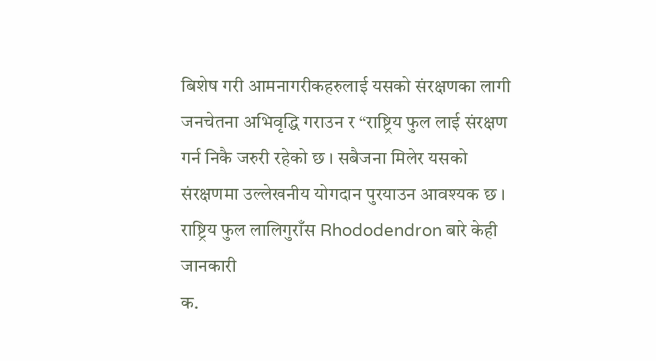बिशेष गरी आमनागरीकहरुलाई यसको संरक्षणका लागी जनचेतना अभिवृद्धि गराउन र “राष्ट्रिय फुल लाई संरक्षण गर्न निकै जरुरी रहेको छ । सबैजना मिलेर यसको संरक्षणमा उल्लेखनीय योगदान पुरयाउन आवश्यक छ ।
राष्ट्रिय फुल लालिगुराँस Rhododendron बारे केही जानकारी
क.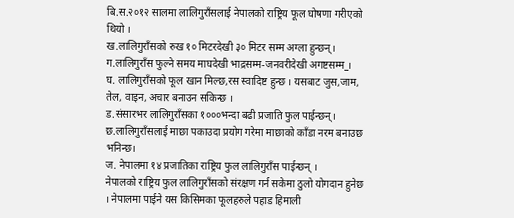बि.स.२०१२ सालमा लालिगुराँसलाई नेपालको राष्ट्रिय फूल घोषणा गरीएको थियो ।
ख.लालिगुराँसको रुख १० मिटरदेखी ३० मिटर सम्म अग्ला हुन्छन्।
ग.लालिगुराँस फुल्ने समय माघदेखी भाद्रसम्म-जनवरीदेखी अगष्टसम्म_।
घ. लालिगुराँसको फूल खान मिल्छ,रस स्वादिष्ट हुन्छ । यसबाट जुस,जाम, तेल, वाइन, अचार बनाउन सकिन्छ ।
ड.संसारभर लालिगुराँसका १०००भन्दा बढी प्रजाति फुल पाईन्छन्।
छ.लालिगुराँसलाई माछा पकाउदा प्रयोग गरेमा माछाको काँडा नरम बनाउछ भनिन्छ।
ज. नेपालमा १४ प्रजातिका राष्ट्रिय फुल लालिगुराँस पाईन्छन् ।
नेपालको राष्ट्रिय फुल लालिगुराँसको संरक्षण गर्न सकेमा ठुलो योगदान हुनेछ । नेपालमा पाईने यस किसिमका फूलहरुले पहाड हिमाली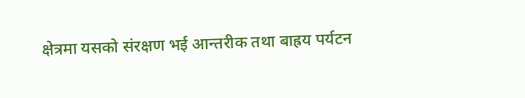क्षेत्रमा यसको संरक्षण भई आन्तरीक तथा बाह्रय पर्यटन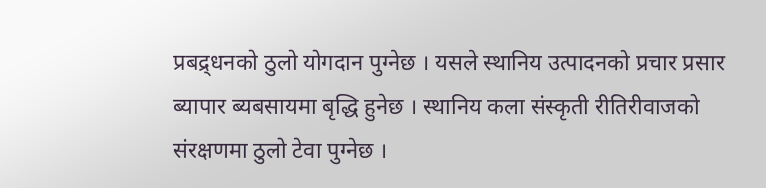प्रबद्र्धनको ठुलो योगदान पुग्नेछ । यसले स्थानिय उत्पादनको प्रचार प्रसार ब्यापार ब्यबसायमा बृद्धि हुनेछ । स्थानिय कला संस्कृती रीतिरीवाजको संरक्षणमा ठुलो टेवा पुग्नेछ ।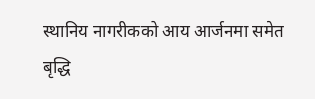स्थानिय नागरीकको आय आर्जनमा समेत बृद्धि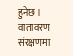हुनेछ । वातावरण संरक्षणमा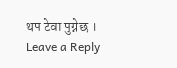थप टेवा पुग्नेछ ।
Leave a Reply